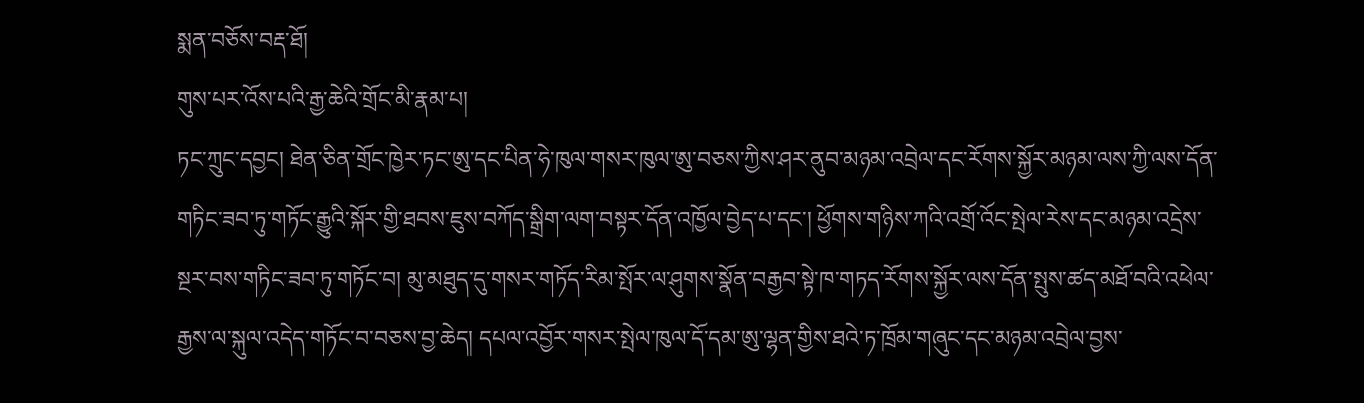སྨན་བཅོས་བརྡ་ཐོ།
གུས་པར་འོས་པའི་རྒྱ་ཆེའི་གྲོང་མི་རྣམ་པ།
ཏང་ཀྲུང་དབྱང། ཐེན་ཅིན་གྲོང་ཁྱེར་ཏང་ཨུ་དང་པིན་ཧེ་ཁུལ་གསར་ཁུལ་ཨུ་བཅས་ཀྱིས་ཤར་ནུབ་མཉམ་འབྲེལ་དང་རོགས་སྐྱོར་མཉམ་ལས་ཀྱི་ལས་དོན་གཏིང་ཟབ་ཏུ་གཏོང་རྒྱུའི་སྐོར་གྱི་ཐབས་ཇུས་བཀོད་སྒྲིག་ལག་བསྟར་དོན་འཁྱོལ་བྱེད་པ་དང་། ཕྱོགས་གཉིས་ཀའི་འགྲོ་འོང་སྤེལ་རེས་དང་མཉམ་འདྲེས་སྔར་བས་གཏིང་ཟབ་ཏུ་གཏོང་བ། མུ་མཐུད་དུ་གསར་གཏོད་རིམ་སྤོར་ལ་ཤུགས་སྣོན་བརྒྱབ་སྟེ་ཁ་གཏད་རོགས་སྐྱོར་ལས་དོན་སྤུས་ཚད་མཐོ་བའི་འཕེལ་རྒྱས་ལ་སྐུལ་འདེད་གཏོང་བ་བཅས་བྱ་ཆེད། དཔལ་འབྱོར་གསར་སྤེལ་ཁུལ་དོ་དམ་ཨུ་ལྷན་གྱིས་ཐའེ་ཏ་ཁྲོམ་གཞུང་དང་མཉམ་འབྲེལ་བྱས་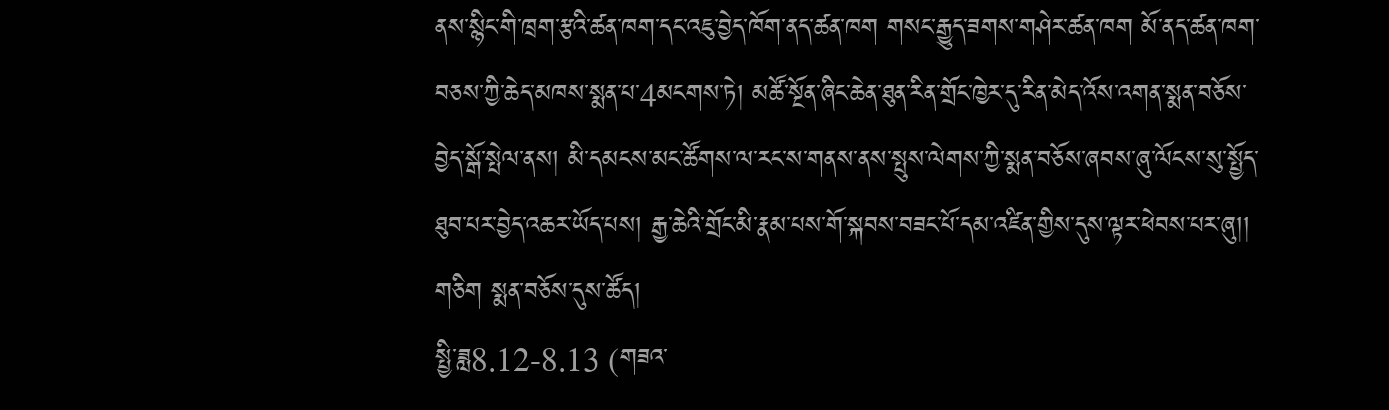ནས་སྙིང་གི་ཁྲག་རྩའི་ཚན་ཁག་དང་འཇུ་བྱེད་ཁོག་ནད་ཚན་ཁག གསང་རྒྱུད་ཟགས་གཤེར་ཚན་ཁག མོ་ནད་ཚན་ཁག་བཅས་ཀྱི་ཆེད་མཁས་སྨན་པ་4མངགས་ཏེ། མཚོ་སྔོན་ཞིང་ཆེན་ཐུན་རིན་གྲོང་ཁྱེར་དུ་རིན་མེད་འོས་འགན་སྨན་བཅོས་བྱེད་སྒོ་སྤེལ་ནས། མི་དམངས་མང་ཚོགས་ལ་རང་ས་གནས་ནས་སྤུས་ལེགས་ཀྱི་སྨན་བཅོས་ཞབས་ཞུ་ལོངས་སུ་སྤྱོད་ཐུབ་པར་བྱེད་འཆར་ཡོད་པས། རྒྱ་ཆེའི་གྲོང་མི་རྣམ་པས་གོ་སྐབས་བཟང་པོ་དམ་འཛིན་གྱིས་དུས་ལྟར་ཕེབས་པར་ཞུ།།
གཅིག སྨན་བཅོས་དུས་ཚོད།
སྤྱི་ཟླ8.12-8.13 (གཟའ་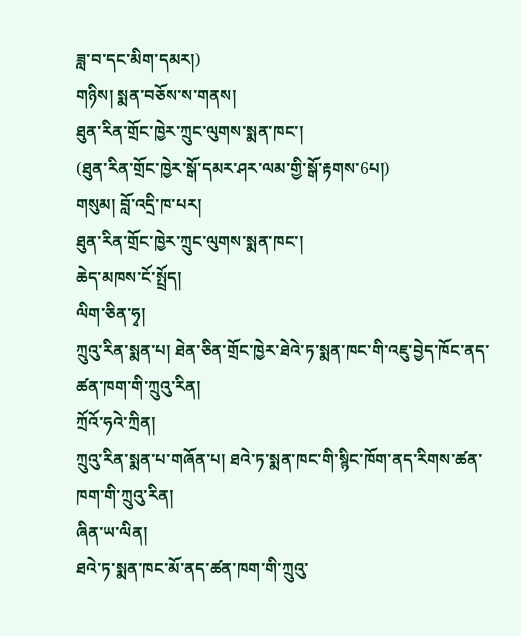ཟླ་བ་དང་མིག་དམར།)
གཉིས། སྨན་བཅོས་ས་གནས།
ཐུན་རིན་གྲོང་ཁྱེར་ཀྲུང་ལུགས་སྨན་ཁང་།
(ཐུན་རིན་གྲོང་ཁྱེར་སྒོ་དམར་ཤར་ལམ་གྱི་སྒོ་རྟགས་6པ།)
གསུམ། བློ་འདྲི་ཁ་པར།
ཐུན་རིན་གྲོང་ཁྱེར་ཀྲུང་ལུགས་སྨན་ཁང་།
ཆེད་མཁས་ངོ་སྤྲོད།
ལིག་ཅིན་ཧྭ།
ཀྲུའུ་རིན་སྨན་པ། ཐེན་ཅིན་གྲོང་ཁྱེར་ཐེའེ་ཏ་སྨན་ཁང་གི་འཇུ་བྱེད་ཁོང་ནད་ཚན་ཁག་གི་ཀྲུའུ་རིན།
ཀྲོའོ་ཧའེ་ཀྲིན།
ཀྲུའུ་རིན་སྨན་པ་གཞོན་པ། ཐའེ་ཏ་སྨན་ཁང་གི་སྙིང་ཁོག་ནད་རིགས་ཚན་ཁག་གི་ཀྲུའུ་རིན།
ཞིན་ཡ་ལིན།
ཐའེ་ཏ་སྨན་ཁང་མོ་ནད་ཚན་ཁག་གི་ཀྲུའུ་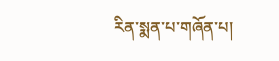རིན་སྨན་པ་གཞོན་པ།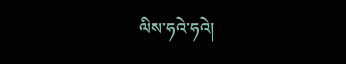ལིས་ཧའེ་ཧའེ།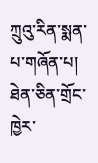ཀྲུའུ་རིན་སྨན་པ་གཞོན་པ། ཐེན་ཅིན་གྲོང་ཁྱེར་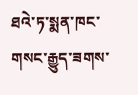ཐའེ་ཏ་སྨན་ཁང་གསང་རྒྱུད་ཟགས་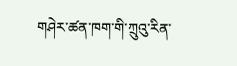གཤེར་ཚན་ཁག་གི་ཀྲུའུ་རིན་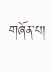གཞོན་པ།